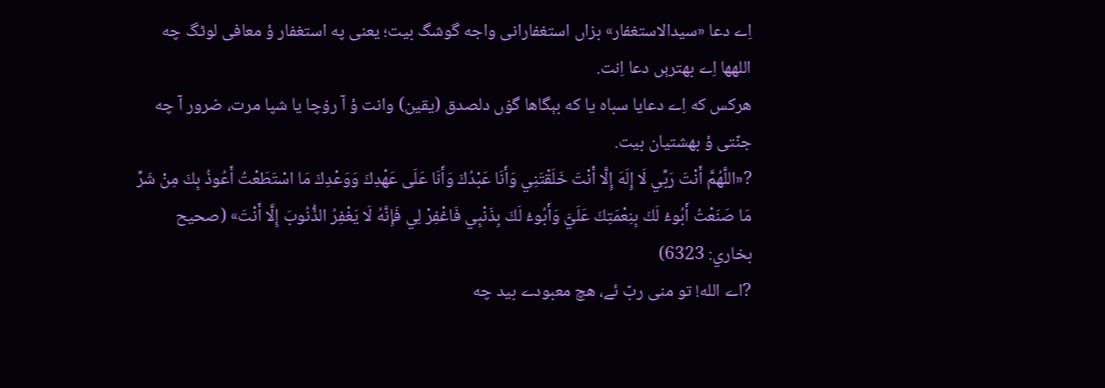اِے دعا «سیدالاستغفار» بزاں استغفارانی واجه گوشگ بیت؛ یعنی په استغفار ؤ معافی لوٹگ چه اللهها اِے بهترېں دعا اِنت.
هرکس که اِے دعایا سباه یا که بېگاها گۏں دلصدق (یقین) وانت ؤ آ رۏچا یا شپا مرت، ضرور آ چه جنّتی ؤ بهشتیان بیت.
?«اللَّهُمَّ أَنْتَ رَبِّي لَا إِلَهَ إِلَّا أَنْتَ خَلَقْتَنِي وَأَنَا عَبْدُكَ وَأَنَا عَلَى عَهْدِكَ وَوَعْدِكَ مَا اسْتَطَعْتُ أَعُوذُ بِكَ مِنْ شَرِّ مَا صَنَعْتُ أَبُوءُ لَكَ بِنِعْمَتِكَ عَلَيَّ وَأَبُوءُ لَكَ بِذَنْبِي فَاغْفِرْ لِي فَإِنَّهُ لَا يَغْفِرُ الذُّنُوبَ إِلَّا أَنْتَ» (صحيح بخاري: 6323)
?اے الله! تو منی ربّ ئے، هچ معبودے بید چه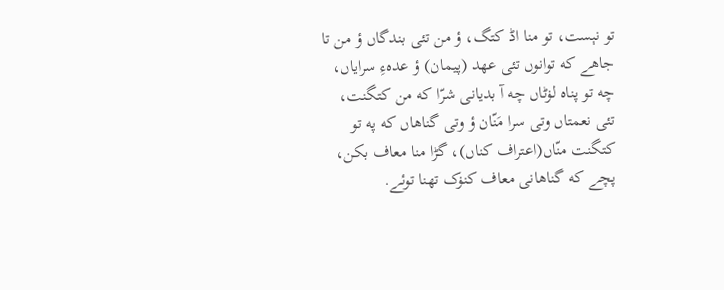تو نېست، تو منا اڈ کتگ، ؤ من تئی بندگاں ؤ من تا جاهے که توانوں تئی عهد (پیمان) ؤ عدهءِ سرایاں، چه تو پناه لۏٹاں چه آ بدیانی شرّا که من کتگنت، تئی نعمتاں وتی سرا مَنّان ؤ وتی گناهاں که په تو کتگنت منّاں(اعتراف کناں)، گڑا منا معاف بکن، پچے که گناهانی معاف کنۏک تهنا توئے.